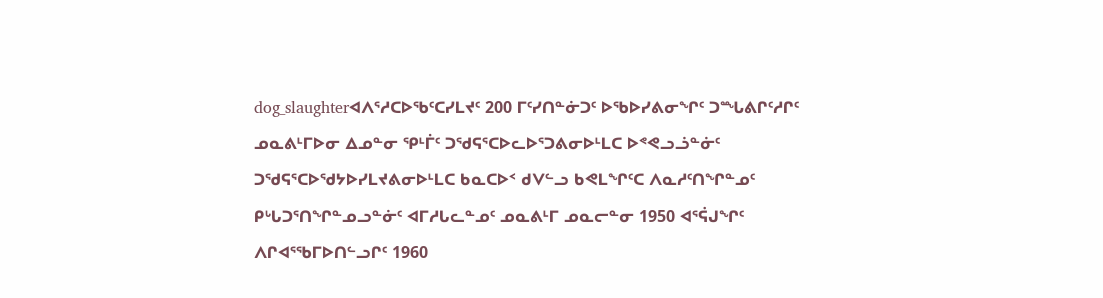dog_slaughterᐊᐱᕐᓱᑕᐅᖃᑦᑕᓯᒪᔪᑦ 200 ᒥᑦᓯᑎᓐᓃᑐᑦ ᐅᖃᐅᓯᕕᓂᖏᑦ ᑐᙵᕕᒋᑦᓱᒋᑦ ᓄᓇᕕᒻᒥᐅᓂ ᐃᓄᓐᓂ ᕿᒻᒦᑦ ᑐᖁᕋᕐᑕᐅᓚᐅᕐᑐᕕᓂᐅᒻᒪᑕ ᐅᕝᕙᓗᓘᓐᓃᑦ ᑐᖁᕋᕐᑕᐅᖁᔭᐅᓯᒪᔪᕕᓂᐅᒻᒪᑕ ᑲᓇᑕᐅᑉ ᑯᐯᓪᓗ ᑲᕙᒪᖏᑦᑕ ᐱᓇᓱᑦᑎᖏᓐᓄᑦ ᑭᒡᒐᑐᕐᑎᖏᓐᓄᓗᓐᓃᑦ ᐊᒥᓱᒐᓚᓐᓄᑦ ᓄᓇᕕᒻᒥ ᓄᓇᓕᓐᓂ 1950 ᐊᕐᕌᒍᖏᑦ ᐱᒋᐊᕐᖃᒥᐅᑎᓪᓗᒋᑦ 1960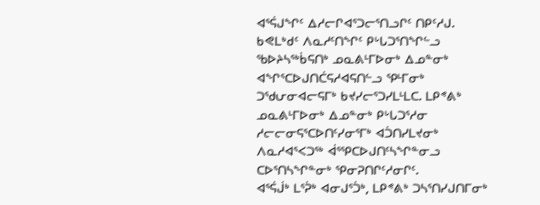ᐊᕐᕌᒍᖏᑦ ᐃᓱᓕᒋᐊᕐᑐᓕᕐᑎᓗᒋᑦ ᑎᑭᑦᓱᒍ. ᑲᕙᒪᒃᑯᑦ ᐱᓇᓱᑦᑎᖏᑦ ᑭᒡᒐᑐᕐᑎᖏᓪᓗ ᖃᐅᔨᓴᖅᑳᕋᑎᒃ ᓄᓇᕕᒻᒥᐅᓂᒃ ᐃᓄᓐᓂᒃ ᐊᖏᕐᑕᐅᒍᑎᑖᕋᓱᐊᕋᑎᓪᓗ ᕿᒻᒥᓂᒃ ᑐᖁᕂᓂᐊᓕᕋᒥᒃ ᑲᔪᓯᓕᕐᑐᓯᒪᒻᒪᑕ. ᒪᑭᕝᕕᒃ ᓄᓇᕕᒻᒥᐅᓂᒃ ᐃᓄᓐᓂᒃ ᑭᒡᒐᑐᕐᓱᓂ ᓱᓕᓕᓂᕋᕐᑕᐅᑎᑦᓯᓂᕐᒥᒃ ᐊᑑᑎᓯᒪᔪᓂᒃ ᐱᓇᓱᐊᕐᐸᑐᖅ ᐋᕐᕿᑕᐅᒍᑎᑦᓴᖏᓐᓂᓗ ᑕᐅᕐᑎᓴᖏᓐᓂᒃ ᕿᓂᕈᑎᒋᑦᓱᓂᒋᑦ.
ᐊᕐᕌᒎᒃ ᒪᕐᕉᒃ ᐊᓂᒍᕐᑑᒃ, ᒪᑭᕝᕕᒃ ᑐᓴᕐᑎᓯᒍᑎᒥᓂᒃ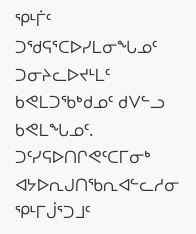ᕿᒻᒦᑦ ᑐᖁᕋᕐᑕᐅᓯᒪᓂᖓᓄᑦ ᑐᓂᔨᓚᐅᔪᒻᒪᑦ ᑲᕙᒪᑐᖃᒃᑯᓄᑦ ᑯᐯᓪᓗ ᑲᕙᒪᖓᓄᑦ. ᑐᑦᓯᕋᐅᑎᒋᕙᑦᑕᒥᓂᒃ ᐊᔭᐅᕆᒍᑎᖃᕆᐊᓪᓚᓱᓂ ᕿᒻᒥᒎᕐᑐᒧᑦ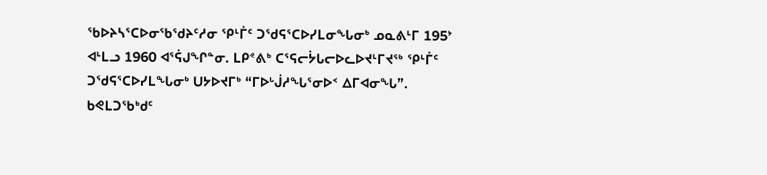ᖃᐅᔨᓴᕐᑕᐅᓂᖃᖁᔨᑦᓱᓂ ᕿᒻᒦᑦ ᑐᖁᕋᕐᑕᐅᓯᒪᓂᖓᓂᒃ ᓄᓇᕕᒻᒥ 195ᔾ ᐊᒻᒪᓗ 1960 ᐊᕐᕌᒍᖏᓐᓂ. ᒪᑭᕝᕕᒃ ᑕᕐᕋᓕᔮᒐᓕᐅᓚᐅᔪᒻᒥᔪᖅ ᕿᒻᒦᑦ ᑐᖁᕋᕐᑕᐅᓯᒪᖓᓂᒃ ᑌᔭᐅᔪᒥᒃ “ᒥᐅᒡᒎᓱᖓᕐᓂᐅᑉ ᐃᒥᐊᓂᖓ”.
ᑲᕙᒪᑐᖃᒃᑯᑦ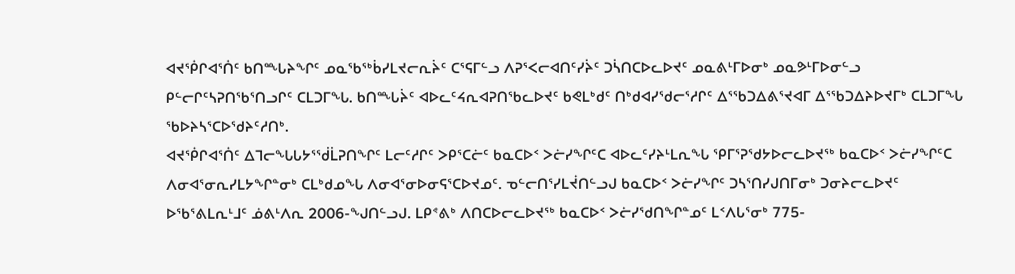ᐊᔪᖀᒋᐊᕐᑏᑦ ᑲᑎᙵᔨᖏᑦ ᓄᓇᖃᖅᑳᓯᒪᔪᓕᕆᔩᑦ ᑕᕐᕋᒥᓪᓗ ᐱᕈᕐᐸᓕᐊᑎᑦᓯᔩᑦ ᑐᓵᑎᑕᐅᓚᐅᔪᑦ ᓄᓇᕕᒻᒥᐅᓂᒃ ᓄᓇᕗᒻᒥᐅᓂᓪᓗ ᑭᓪᓕᒋᑦᓴᕈᑎᖃᕐᑎᓗᒋᑦ ᑕᒪᑐᒥᖓ. ᑲᑎᙵᔩᑦ ᐊᐅᓚᑦᔦᕆᐊᕈᑎᖃᓚᐅᔪᑦ ᑲᕙᒪᒃᑯᑦ ᑎᒃᑯᐊᓯᖁᓕᕐᓱᒋᑦ ᐃᕐᖃᑐᐃᕕᕐᔪᐊᒥ ᐃᕐᖃᑐᐃᔨᐅᔪᒥᒃ ᑕᒪᑐᒥᖓ ᖃᐅᔨᓴᕐᑕᐅᖁᔨᑦᓱᑎᒃ.
ᐊᔪᖀᒋᐊᕐᑏᑦ ᐃᒣᓕᖓᒐᔭᕐᖂᒫᕈᑎᖏᑦ ᒪᓕᑦᓱᒋᑦ ᐳᑭᕐᑕᓖᑦ ᑲᓇᑕᐅᑉ ᐳᓖᓯᖏᑦᑕ ᐊᐅᓚᑦᓯᔨᒻᒪᕆᖓ ᕿᒥᕐᕈᖁᔭᐅᓕᓚᐅᔪᖅ ᑲᓇᑕᐅᑉ ᐳᓖᓯᖏᑦᑕ ᐱᓂᐊᕐᓂᕆᓯᒪᔭᖏᓐᓂᒃ ᑕᒪᒃᑯᓄᖓ ᐱᓂᐊᕐᓂᐅᓂᕋᕐᑕᐅᔪᓄᑦ. ᓀᓪᓕᑎᕐᓯᒪᔫᑎᓪᓗᒍ ᑲᓇᑕᐅᑉ ᐳᓖᓯᖏᑦ ᑐᓴᕐᑎᓯᒍᑎᒥᓂᒃ ᑐᓂᔨᓕᓚᐅᔪᑦ ᐅᖃᕐᕕᒪᕆᒻᒧᑦ ᓅᕕᒻᐱᕆ 2006-ᖑᑎᓪᓗᒍ. ᒪᑭᕝᕕᒃ ᐱᑎᑕᐅᓕᓚᐅᔪᖅ ᑲᓇᑕᐅᑉ ᐳᓖᓯᖁᑎᖏᓐᓄᑦ ᒪᑉᐱᒐᕐᓂᒃ 775-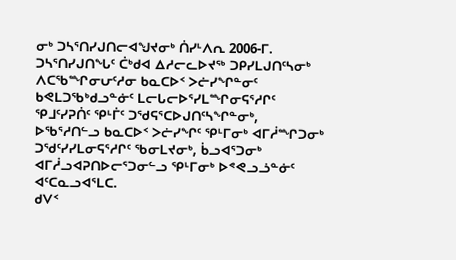ᓂᒃ ᑐᓴᕐᑎᓯᒍᑎᓕᐊᖑᔪᓂᒃ ᑏᓯᒻᐱᕆ 2006-ᒥ.
ᑐᓴᕐᑎᓯᒍᑎᖓᑦ ᑖᒃᑯᐊ ᐃᓱᓕᓚᐅᔪᖅ ᑐᑭᓯᒪᒍᑎᑦᓴᓂᒃ ᐱᑕᖃᙱᓂᕂᑦᓱᓂ ᑲᓇᑕᐅᑉ ᐳᓖᓯᖏᓐᓂᑦ ᑲᕙᒪᑐᖃᒃᑯᓗᓐᓃᑦ ᒪᓕᒐᓕᐅᕐᓯᒪᙱᓂᕋᕐᓱᒋᑦ ᕿᒧᑦᓯᕈᑏᑦ ᕿᒻᒦᑦ ᑐᖁᕋᕐᑕᐅᒍᑎᑦᓴᖏᓐᓂᒃ, ᐅᖃᕐᓱᑎᓪᓗ ᑲᓇᑕᐅᑉ ᐳᓖᓯᖏᑦ ᕿᒻᒥᓂᒃ ᐊᒥᓲᙱᑐᓂᒃ ᑐᖁᑦᓯᓯᒪᓂᕋᕐᓱᒋᑦ ᖃᓂᒪᔪᓂᒃ, ᑳᓗᐊᕐᑐᓂᒃ ᐊᒥᓲᓗᐊᕈᑎᐅᓕᕐᑐᓂᓪᓗ ᕿᒻᒥᓂᒃ ᐅᕝᕙᓗᓘᓐᓃᑦ ᐊᑦᑕᓇᓗᐊᕐᒪᑕ.
ᑯᐯᑉ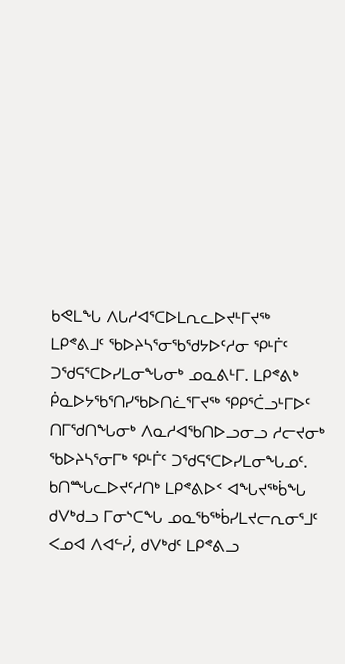ᑲᕙᒪᖓ ᐱᒐᓱᐊᕐᑕᐅᒪᕆᓚᐅᔪᒻᒥᔪᖅ ᒪᑭᕝᕕᒧᑦ ᖃᐅᔨᓴᕐᓂᖃᖁᔭᐅᑦᓱᓂ ᕿᒻᒦᑦ ᑐᖁᕋᕐᑕᐅᓯᒪᓂᖓᓂᒃ ᓄᓇᕕᒻᒥ. ᒪᑭᕝᕕᒃ ᑮᓇᐅᔭᖃᕐᑎᓯᖃᐅᑎᓛᕐᒥᔪᖅ ᕿᑭᕐᑖᓗᒻᒥᐅᑦ ᑎᒥᖁᑎᖓᓂᒃ ᐱᓇᓱᐊᖃᑎᐅᓗᓂᓗ ᓱᓕᔪᓂᒃ ᖃᐅᔨᓴᕐᓂᒥᒃ ᕿᒻᒦᑦ ᑐᖁᕋᕐᑕᐅᓯᒪᓂᖓᓄᑦ.
ᑲᑎᙵᓚᐅᔪᑦᓱᑎᒃ ᒪᑭᕝᕕᐅᑉ ᐊᖓᔪᖅᑳᖓ ᑯᐯᒃᑯᓗ ᒥᓂᔅᑕᖓ ᓄᓇᖃᖅᑳᓯᒪᔪᓕᕆᓂᕐᒧᑦ ᐸᓄᐊ ᐱᐊᓪᓰ, ᑯᐯᒃᑯᑦ ᒪᑭᕝᕕᓗ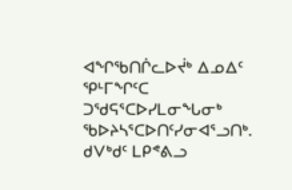ᐊᖏᖃᑎᒌᓚᐅᔫᒃ ᐃᓄᐃᑦ ᕿᒻᒥᖏᑦᑕ ᑐᖁᕋᕐᑕᐅᓯᒪᓂᖓᓂᒃ ᖃᐅᔨᓴᕐᑕᐅᑎᑦᓯᓂᐊᕐᓗᑎᒃ. ᑯᐯᒃᑯᑦ ᒪᑭᕝᕕᓗ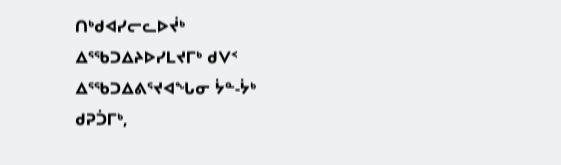ᑎᒃᑯᐊᓯᓕᓚᐅᔫᒃ ᐃᕐᖃᑐᐃᔨᐅᓯᒪᔪᒥᒃ ᑯᐯᑉ ᐃᕐᖃᑐᐃᕕᕐᔪᐊᖓᓂ ᔮᓐ-ᔮᒃ ᑯᕈᑑᒥᒃ,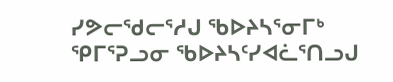ᓯᕗᓕᖁᓕᕐᓱᒍ ᖃᐅᔨᓴᕐᓂᒥᒃ ᕿᒥᕐᕈᓗᓂ ᖃᐅᔨᓴᑦᓯᐊᓛᕐᑎᓗᒍ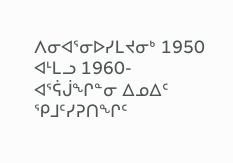ᐱᓂᐊᕐᓂᐅᓯᒪᔪᓂᒃ 1950 ᐊᒻᒪᓗ 1960- ᐊᕐᕌᒎᖏᓐᓂ ᐃᓄᐃᑦ ᕿᒧᑦᓯᕈᑎᖏᑦ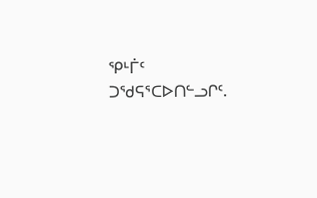ᕿᒻᒦᑦ ᑐᖁᕋᕐᑕᐅᑎᓪᓗᒋᑦ.